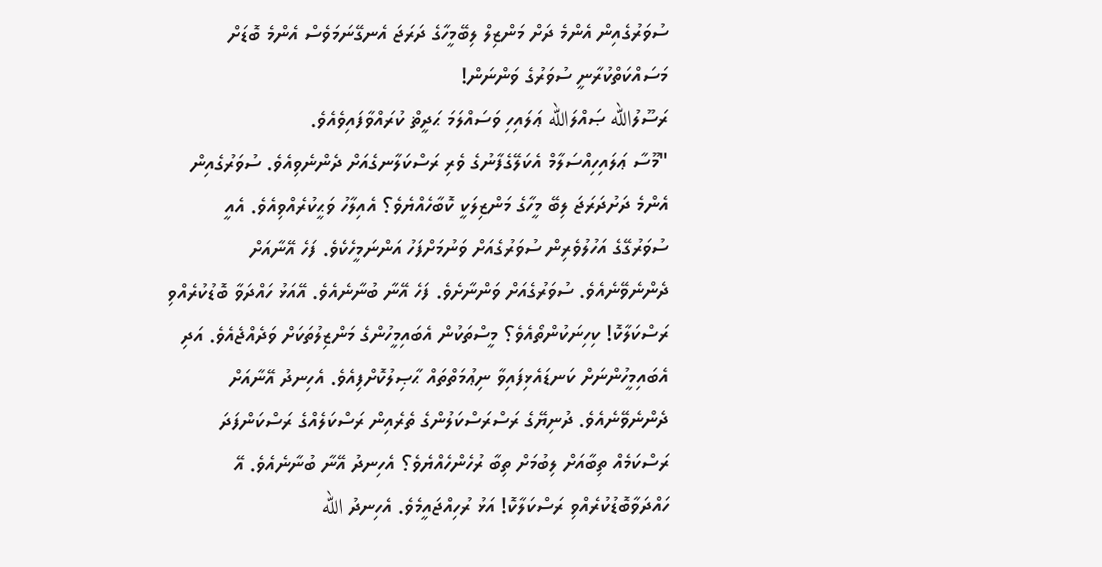ސުވަރުގެއިން އެންމެ ދަށް މަންޒިލް ލިބޭމީހާގެ ދަރަޖަ އެނގޭނަމަވެސް އެންމެ ބޮޑަށް މަސައްކަތްކުރާނީ ސުވަރުގެ ވަންނަން!
ރަސޫލުالله ޞައްލަالله ޢަލައިހި ވަސައްލަމަ ޙަދީޡް ކުރައްވާފައިވެއެވެ.
"މޫސާ ޢަލައިހިއްސަލާމް އެކަލޭގެފާނުގެ ވެރި ރަސްކަލާނގެއަށް ދެންނެވިއެވެ. ސުވަރުގެއިން އެންމެ ދަށުދަރަޖަ ލިބޭ މީހާގެ މަންޒިލަކީ ކޮބާހެއްޔެވެ؟ އެއިލާހު ވަޙީކުރެއްވިއެވެ. އެއީ ސުވަރުގޭގެ އަހުލުވެރިން ސުވަރުގެއަށް ވަނުމަށްފަހު އަންނަމީހެކެވެ. ފަހެ އޭނާއަށް ދެންނެވޭނެއެވެ. ސުވަރުގެއަށް ވަންނާށެވެ. ފަހެ އޭނާ ބުނާނެއެވެ. އޭއަޅު ހައްދަވާ ބޮޑުކުރެއްވި ރަސްކަލާކޮ! ކިހިނަކުންތޯއެވެ؟ މީސްތަކުން އެބައިމީހުންގެ މަންޒިލުތަކަށް ވަދެއްޖެއެވެ. އަދި އެބައިމީހުންނަށް ކަނޑައެޅިފައިވާ ނިޢުމަތްތައް ޙާޞިލުކޮށްފިއެވެ. އެހިނދު އޭނާއަށް ދެންނެވޭނެއެވެ. ދުނިޔޭގެ ރަސްރަސްކަލުންގެ ތެރެއިން ރަސްކަލެއްގެ ރަސްކަންފަދަ ރަސްކަމެއް ތިބާއަށް ލިބުމަށް ތިބާ ރުހެންހެއްޔެވެ؟ އެހިނދު އޭނާ ބުނާނެއެވެ. އޭ ހައްދަވާބޮޑުކުރެއްވި ރަސްކަލާކޮ! އަޅު ރުހިއްޖައީމެވެ. އެހިނދު الله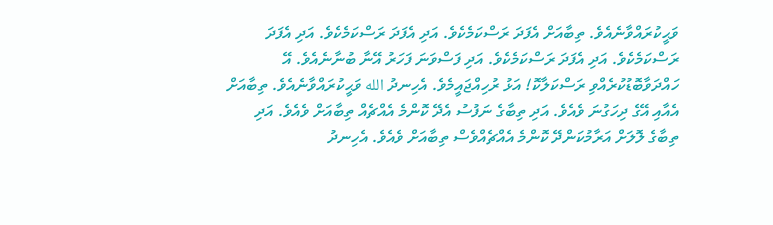ވަޙީކުރައްވާނެއެވެ. ތިބާއަށް އެފަދަ ރަސްކަމެކެވެ. އަދި އެފަދަ ރަސްކަމެކެވެ. އަދި އެފަދަ ރަސްކަމެކެވެ. އަދި އެފަދަ ރަސްކަމެކެވެ. އަދި ފަސްވަނަ ފަހަރު އޭނާ ބުނާނެއެވެ. އޭ ހައްދަވާބޮޑުކުރެއްވި ރަސްކަލާކޮ! އަޅު ރުހިއްޖައީމެވެ. އެހިނދު الله ވަޙީކުރައްވާނެއެވެ. ތިބާއަށް އެއާއި އޭގެ ދިހަގުނަ ވެއެވެ. އަދި ތިބާގެ ނަފުސު އެދޭ ކޮންމެ އެއްޗެއް ތިބާއަށް ވެއެވެ. އަދި ތިބާގެ ލޮލަށް އަރާމުކަންދޭ ކޮންމެ އެއްޗެއްވެސް ތިބާއަށް ވެއެވެ. އެހިނދު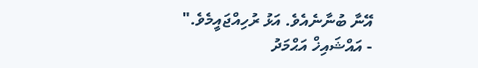އޭނާ ބުނާނެއެވެ. އަޅު ރުހިއްޖައީމެވެ."
- އައްޝައިޚް އަޙްމަދު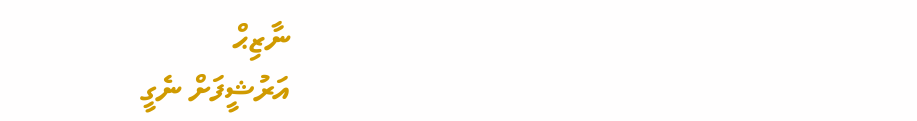ނާޒިޙް
އަރުޝީފަށް ނެގީ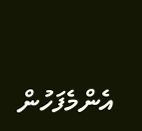އެންމެފަހުން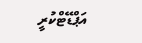އަޕްޑޭޓްކުރީ